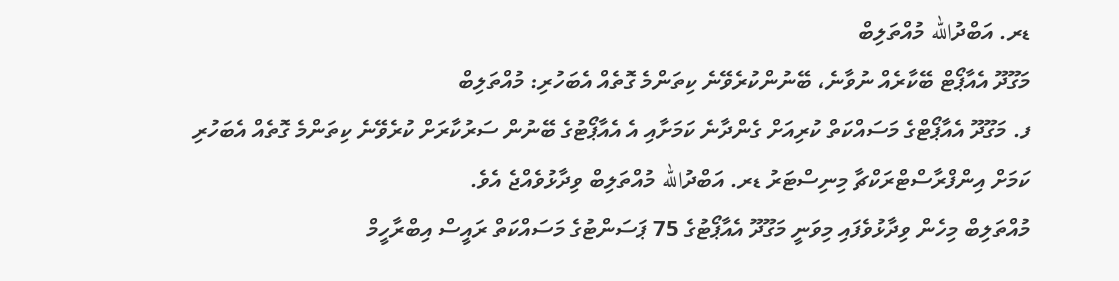ޑރ. އަބްދުالله މުއްތަލިބް
މަގޫދޫ އެއާޕޯޓް ބޭކާރެއް ނުވާނެ، ބޭނުންކުރެވޭނެ ކިތަންމެ ގޮތެއް އެބަހުރި: މުއްތަލިބް
ފ. މަގޫދޫ އެއާޕޯޓްގެ މަސައްކަތް ކުރިއަށް ގެންދާނެ ކަމަށާއި އެ އެއާޕޯޓުގެ ބޭނުން ސަރުކާރަށް ކުރެވޭނެ ކިތަންމެ ގޮތެއް އެބަހުރި ކަމަށް އިންފްރާސްޓްރަކްޗާ މިނިސްޓަރު ޑރ. އަބްދުالله މުއްތަލިބް ވިދާޅުވެއްޖެ އެވެ.
މުއްތަލިބް މިހެން ވިދާޅުވެފައި މިވަނީ މަގޫދޫ އެއާޕޯޓުގެ 75 ޕަސަންޓުގެ މަސައްކަތް ރައީސް އިބްރާހީމް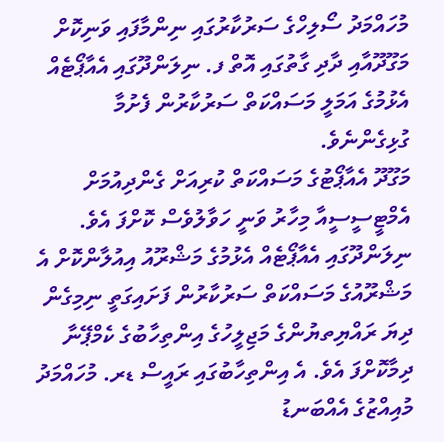މުހައްމަދު ސޯލިހްގެ ސަރުކާރުގައި ނިންމާފައި ވަނިކޮށް މަގޫދޫއާއި ދާދި ގާތުގައި އޮތް ފ. ނިލަންދޫގައި އެއާޕޯޓެއް އެޅުމުގެ އަމަލީ މަސައްކަތް ސަރުކާރުން ފެށުމާ ގުޅިގެންނެވެ.
މަގޫދޫ އެއާޕޯޓުގެ މަސައްކަތް ކުރިއަށް ގެންދިއުމަށް އެމްޓީސީސީއާ މިހާރު ވަނީ ހަވާލުވެސް ކޮށްފަ އެވެ.
ނިލަންދޫގައި އެއާޕޯޓެއް އެޅުމުގެ މަޝްރޫއު އިއުލާންކޮށް އެ މަޝްރޫއުގެ މަސައްކަތް ސަރުކާރުން ފަށައިގަތީ ނިމިގެން ދިޔަ ރައްޔިތޔުންގެ މަޖިލީހުގެ އިންތިހާބުގެ ކެމްޕޭނާ ދިމާކޮށްފަ އެވެ. އެ އިންތިހާބުގައި ރައީސް ޑރ. މުހައްމަދު މުއިއްޒުގެ އެއްބަނޑު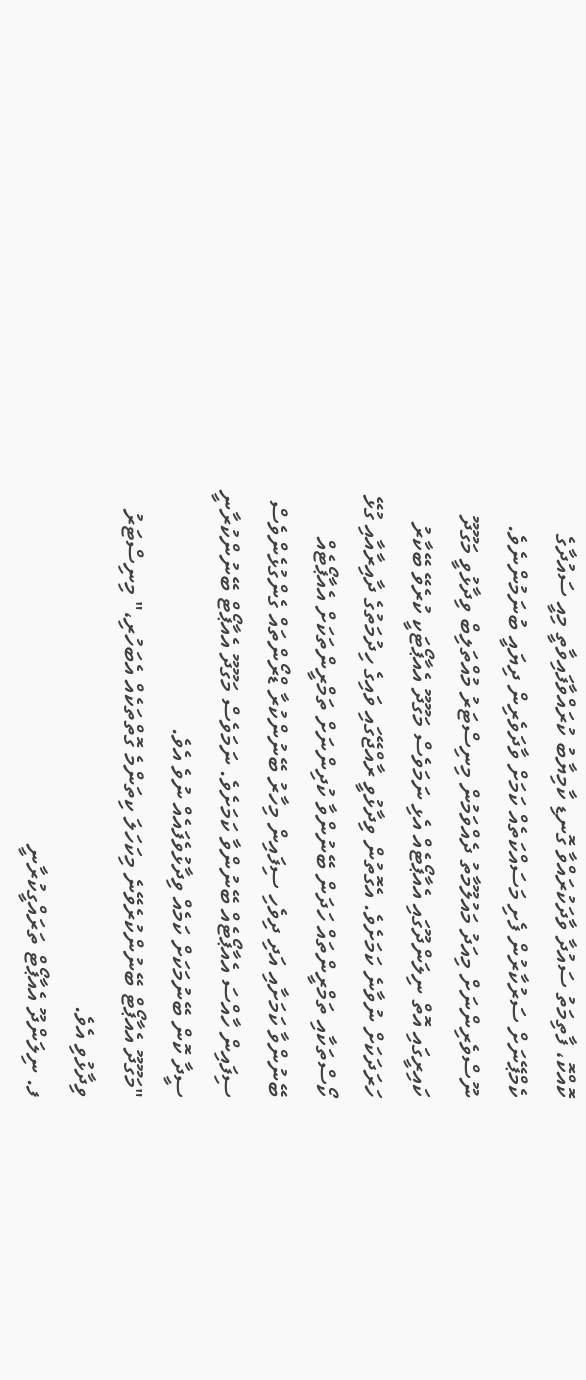ކޮއްކޮ، ފާތިމަތު ސައުދާ ވާދަކުރައްވާ ގޮނޑި ކާމިޔާބު ކުރައްވާފައިވާތީ މިއީ ސައުދާގެ ކެމްޕޭނަށް ސަރުކާރުން ފެށި މަސައްކަތެއް ކަމަށް ވާދަވެރިން ދިޔައީ ބުނަމުންނެވެ.
ނޫސްވެރިންނަށް މިއަދު މައުލޫމާތު ދެއްވަމުން މިނިސްޓަރު މުއްތަލިބް ވިދާޅުވީ މަގޫދޫ ކައިރީގައި އޮތް ނިލަންދޫގައި އެއާޕޯޓެއް އެޅި ނަމަވެސް މަގޫދޫ އެއާޕޯޓަކީ ކުރެވޭ ބޭކާރު ހަރަދަކަށް ނުވާނެ ކަމަށެވެ. އެގޮތުން ވިދާޅުވީ ރާއްޖޭގައި ވައިގެ ހިދުމަތުގެ ދާއިރާއާއި ގުޅޭ ކޯސްތަކާއި ތަމްރީންތައް ހަދަން ބޭނުންވާ ކުދިންނަށް ތަމްރީންތަކަށް އެއާޕޯޓެއް ބޭނުންވާ ކަމަށާއި އަދި ދިވެހި ސިފައިން މިހާރު ބޭނުންކުރާ ޑްރޯންތައް ގެންގުޅެންވެސް ސިފައިން ހާއްސަ އެއާޕޯޓެއް ބޭނުންވާ ކަމަށެވެ. ނަމަވެސް މަގޫދޫ އެއާޕޯޓް ބޭނުންކުރާނީ ސީދާ ކޮން ބޭނުމަކަށް ކަމެއް ވިދާޅުވެފައެއް ނުވެ އެވެ.
"މަގޫދޫ އެއާޕޯޓް ބޭނުންކުރެވޭނެ މިކަހަލަ ކިތަންމެ ގޮތްތަކެއް އެބަހުރި،" މިނިސްޓަރު ވިދާޅުވި އެވެ.
ފ. ނިލަންދޫ އެއާޕޯޓް ތަރައްގީކުރާނީ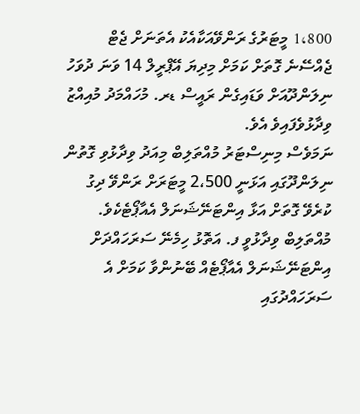1،800 މީޓަރުގެ ރަންވޭއަކާއެކު އެތަނަށް ޖެޓް ޖެއްސޭނެ ގޮތަށް ކަމަށް މިދިޔަ އޭޕްރީލް 14 ވަނަ ދުވަހު ނިލަންދޫއަށް ވަޑައިގެން ރައީސް ޑރ. މުހައްމަދު މުއިއްޒު ވިދާޅުވެފައިވެ އެވެ.
ނަމަވެސް މިނިސްޓަރު މުއްތަލިބް މިއަދު ވިދާޅުވި ގޮތުން ނިލަންދޫގައި އަޅަނީ 2،500 މީޓަރަށް ރަންވޭ ދިގު ކުރެވޭ ގޮތަށް އަޅާ އިންޓަނޭޝަނަލް އެއާޕޯޓެކެވެ. މުއްތަލިބް ވިދާޅުވީ ފ. އަތޮޅު ހިމެނޭ ސަރަހައްދަށް އިންޓަނޭޝަނަލް އެއާޕޯޓެއް ބޭނުންވާ ކަމަށް އެ ސަރަހައްދުގައި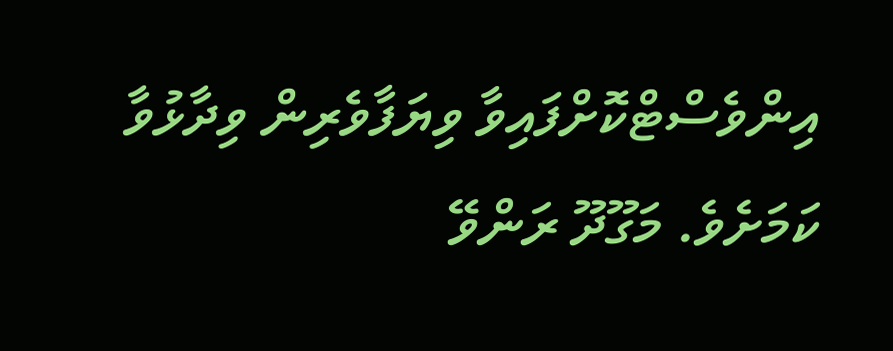އިންވެސްޓްކޮށްފައިވާ ވިޔަފާވެރިން ވިދާޅުވާ ކަމަށެވެ. މަގޫދޫ ރަންވޭ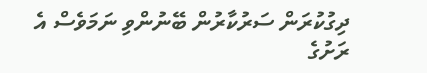ދިގުކުރަން ސަރުކާރުން ބޭނުންވި ނަމަވެސް އެ ރަށުގެ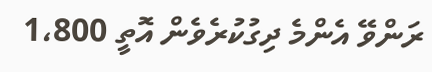ރަންވޭ އެންމެ ދިގުކުރެވެން އޮތީ 1،800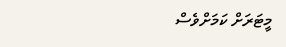މީޓަރަށް ކަމަށްވެސް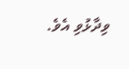ވިދާޅުވި އެވެ.